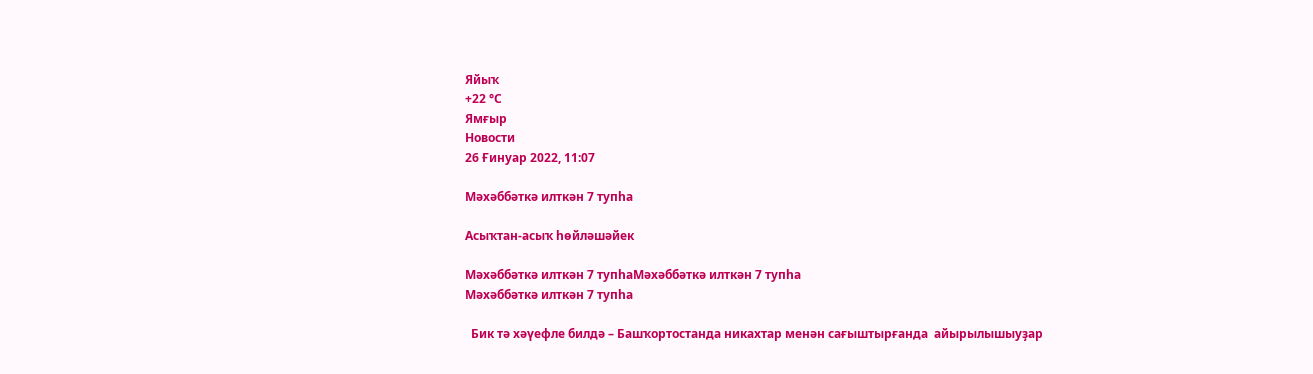Яйыҡ
+22 °С
Ямғыр
Новости
26 Ғинуар 2022, 11:07

Мәхәббәткә илткән 7 тупһа

Асыҡтан-асыҡ һөйләшәйек

Мәхәббәткә илткән 7 тупһаМәхәббәткә илткән 7 тупһа
Мәхәббәткә илткән 7 тупһа

  Бик тә хәүефле билдә – Башҡортостанда никахтар менән сағыштырғанда  айырылышыуҙар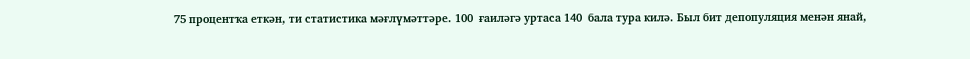75 процентҡа еткән, ти статистика мәғлүмәттәре. 100  ғаиләгә уртаса 140  бала тура килә. Был бит депопуляция менән янай,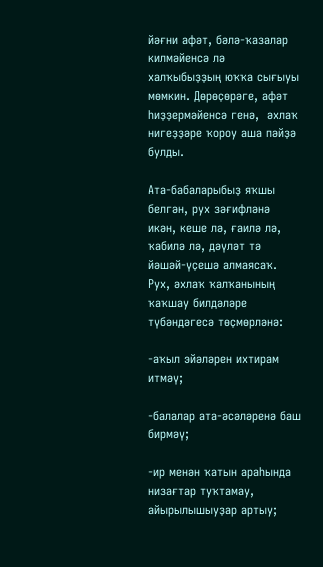йәғни афәт, бәлә-ҡазалар килмәйенсә лә халҡыбыҙҙың юҡҡа сығыуы мөмкин. Дөрөҫөрәге, афәт һиҙҙермәйенсә генә,  әхлаҡ нигеҙҙәре ҡороу аша пәйҙә булды.

Ата-бабаларыбыҙ яҡшы белгән, рух зәғифләнә икән, кеше лә, ғаилә лә, ҡабилә лә, дәүләт тә йәшәй-үҫешә алмаясаҡ. Рух, әхлаҡ ҡалҡанының ҡаҡшау билдәләре түбәндәгесә төҫмөрләнә:

-аҡыл эйәләрен ихтирам итмәү;

-балалар ата-әсәләренә баш бирмәү;

-ир менән ҡатын араһында низағтар туҡтамау, айырылышыуҙар артыу;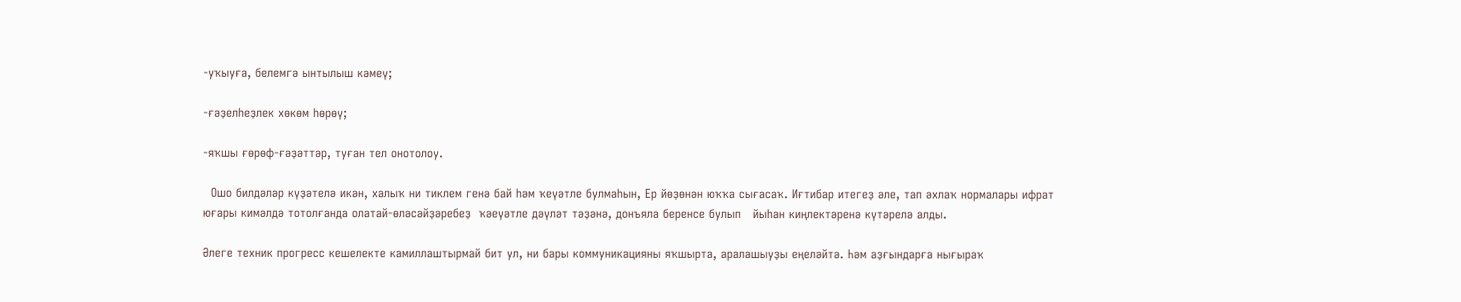-уҡыуға, белемгә ынтылыш кәмеү;

-ғәҙелһеҙлек хөкөм һөрөү;

-яҡшы ғөрөф-ғәҙәттәр, туған тел онотолоу.

  Ошо билдәләр күҙәтелә икән, халыҡ ни тиклем генә бай һәм ҡеүәтле булмаһын, Ер йөҙөнән юҡҡа сығасаҡ. Иғтибар итегеҙ әле, тап әхлаҡ нормалары ифрат юғары кимәлдә тотолғанда олатай-өләсәйҙәребеҙ  ҡәеүәтле дәүләт тәҙәнә, донъяла беренсе булып   йыһан киңлектәренә күтәрелә алды.

Әлеге техник прогресс кешелекте камиллаштырмай бит ул, ни бары коммуникацияны яҡшырта, аралашыуҙы еңеләйтә. Һәм аҙғындарға нығыраҡ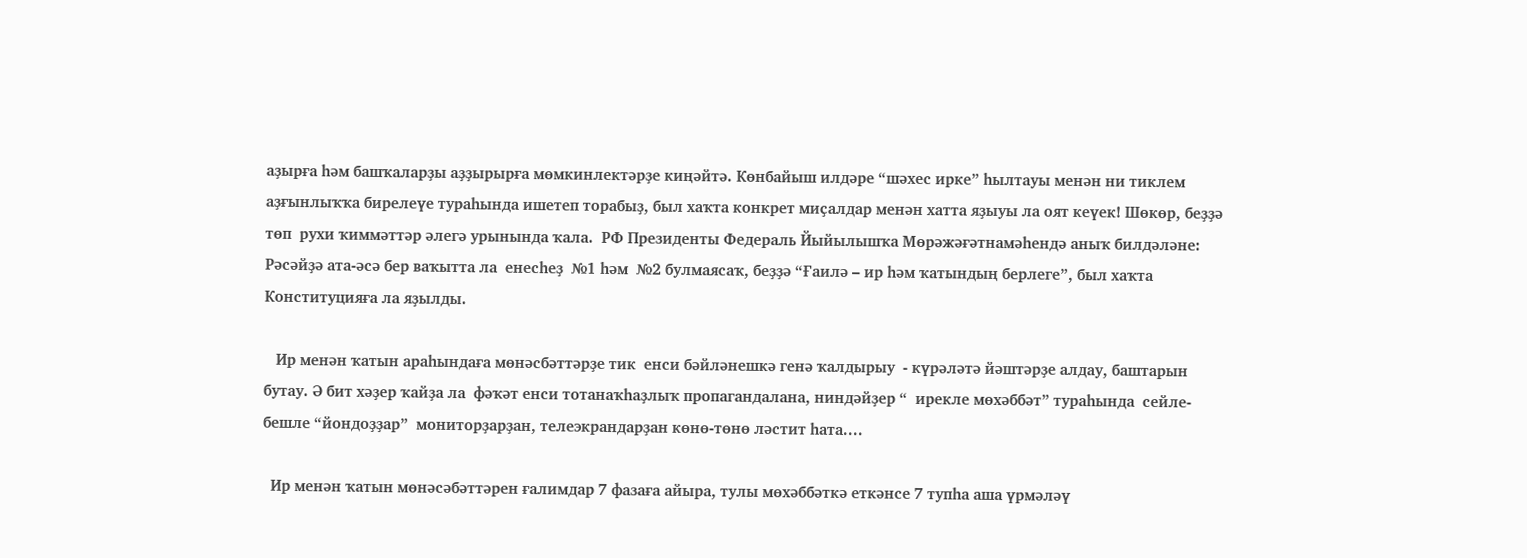аҙырға һәм башҡаларҙы аҙҙырырға мөмкинлектәрҙе киңәйтә. Көнбайыш илдәре “шәхес ирке” һылтауы менән ни тиклем аҙғынлыҡҡа бирелеүе тураһында ишетеп торабыҙ, был хаҡта конкрет миҫалдар менән хатта яҙыуы ла оят кеүек! Шөкөр, беҙҙә төп  рухи ҡиммәттәр әлегә урынында ҡала.  РФ Президенты Федераль Йыйылышҡа Мөрәжәғәтнамәһендә аныҡ билдәләне: Рәсәйҙә ата-әсә бер ваҡытта ла  енесһеҙ  №1 һәм  №2 булмаясаҡ, беҙҙә “Ғаилә – ир һәм ҡатындың берлеге”, был хаҡта Конституцияға ла яҙылды.

   Ир менән ҡатын араһындаға мөнәсбәттәрҙе тик  енси бәйләнешкә генә ҡалдырыу  - күрәләтә йәштәрҙе алдау, баштарын бутау. Ә бит хәҙер ҡайҙа ла  фәҡәт енси тотанаҡһаҙлыҡ пропагандалана, ниндәйҙер “  ирекле мөхәббәт” тураһында  сейле-бешле “йондоҙҙар”  мониторҙарҙан, телеэкрандарҙан көнө-төнө ләстит һата....

  Ир менән ҡатын мөнәсәбәттәрен ғалимдар 7 фазаға айыра, тулы мөхәббәткә еткәнсе 7 тупһа аша үрмәләү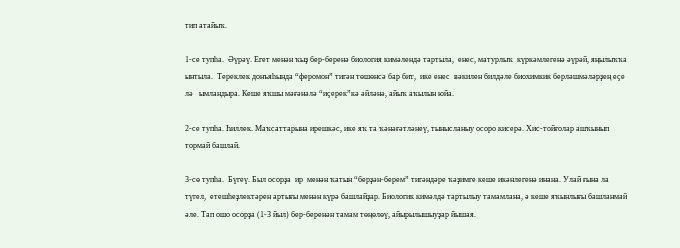тип атайыҡ.

1-се тупһа.  Әүрәү. Егет менән ҡыҙ бер-беренә биология кимәлендә тартыла,  енес, матурлыҡ  күркәмлегенә әүрәй, яңылыҡҡа ынтыла.  Тереклек донъяһында “феромон” тигән төшөнсә бар бит,  ике енес  вәкилен билдәле биохимкик берләшмәләрҙең еҫе лә   ымландыра. Кеше яҡшы мәғәнәлә “иҫерек”кә әйләнә, айыҡ аҡылын юйа.

2-се тупһа. Һиллек. Маҡсаттарына ирешкәс, ике яҡ та ҡәнәғәтләнеү, тынысланыу осоро кисерә. Хис-тойғолар ашҡынып тормай башлай.

3-сө тупһа.  Бүгеү. Был осорҙа  ир  менән ҡатын “берҙән-берем” тигәндәре ҡәҙимге кеше икәнлегенә инана. Улай ғына ла түгел,  етешһеҙлектәрен артығы менән күрә башлайҙар. Биологик кимәлдә тартылыу тамамлана, ә кеше яҡынлығы башланмай әле. Тап ошо осорҙа (1-3 йыл) бер-беренән тамам төңөлөү, айырылышыуҙар йышая.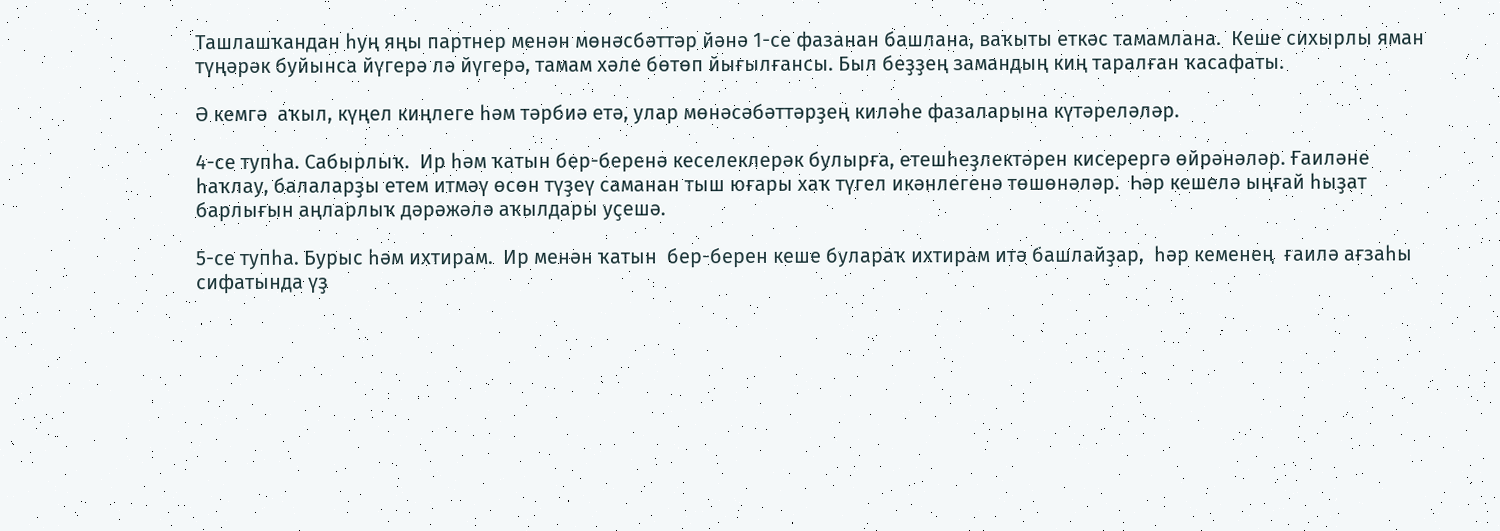Ташлашҡандан һуң яңы партнер менән мөнәсбәттәр йәнә 1-се фазанан башлана, ваҡыты еткәс тамамлана.  Кеше сихырлы яман түңәрәк буйынса йүгерә лә йүгерә, тамам хәле бөтөп йығылғансы. Был беҙҙең замандың киң таралған ҡасафаты.

Ә кемгә  аҡыл, күңел киңлеге һәм тәрбиә етә, улар мөнәсәбәттәрҙең киләһе фазаларына күтәреләләр.

4-се тупһа. Сабырлыҡ.  Ир һәм ҡатын бер-беренә кеселеклерәк булырға, етешһеҙлектәрен кисерергә өйрәнәләр. Ғаиләне һаҡлау, балаларҙы етем итмәү өсөн түҙеү саманан тыш юғары хаҡ түгел икәнлегенә төшөнәләр.  Һәр кешелә ыңғай һыҙат барлығын аңларлыҡ дәрәжәлә аҡылдары уҫешә.

5-се тупһа. Бурыс һәм ихтирам.  Ир менән ҡатын  бер-берен кеше булараҡ ихтирам итә башлайҙар,  һәр кеменең  ғаилә ағзаһы сифатында үҙ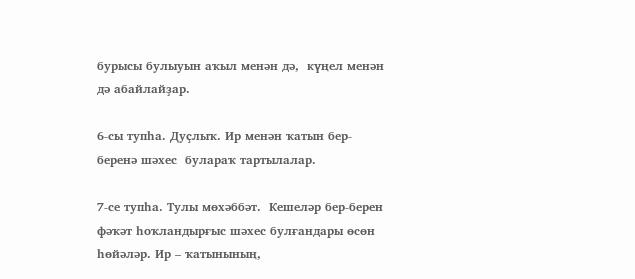бурысы булыуын аҡыл менән дә,  күңел менән дә абайлайҙар.

6-сы тупһа. Дуҫлыҡ. Ир менән ҡатын бер-беренә шәхес  булараҡ тартылалар.

7-се тупһа. Тулы мөхәббәт.  Кешеләр бер-берен фәҡәт һоҡландырғыс шәхес булғандары өсөн һөйәләр. Ир – ҡатынының,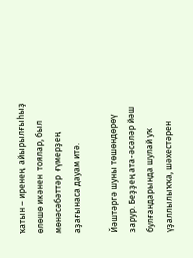ҡатын – иренең  айырылғыһыҙ өлөшө икәнен  тоялар, был мөнәсәбәттәр  ғүмерҙең  аҙағынаса дауам итә.

Йәштәргә шуны төшөндөрөү зарур. Беҙҙең ата-әсәләр йәш булғандарында шулай уҡ  үҙаллылыҡҡа, шәхестәрен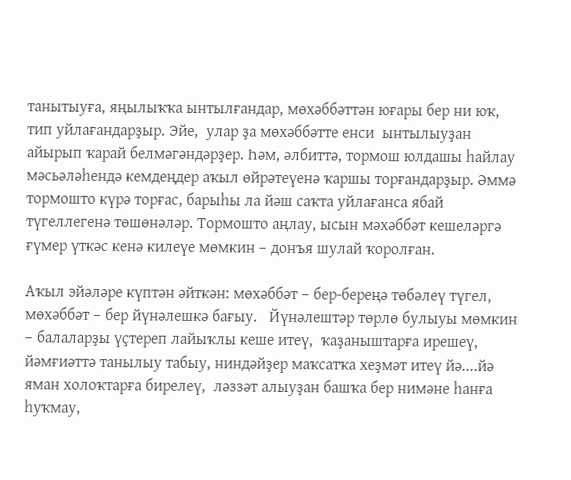танытыуға, яңылыҡҡа ынтылғандар, мөхәббәттән юғары бер ни юҡ, тип уйлағандарҙыр. Эйе,  улар ҙа мөхәббәтте енси  ынтылыуҙан айырып ҡарай белмәгәндәрҙер. Һәм, әлбиттә, тормош юлдашы һайлау мәсьәләһендә кемдеңдер аҡыл өйрәтеүенә ҡаршы торғандарҙыр. Әммә тормошто күрә торғас, барыһы ла йәш саҡта уйлағанса ябай түгеллегенә төшөнәләр. Тормошто аңлау, ысын мәхәббәт кешеләргә  ғүмер үткәс кенә килеүе мөмкин – донъя шулай ҡоролған.

Аҡыл эйәләре күптән әйткән: мөхәббәт – бер-береңә төбәлеү түгел, мөхәббәт – бер йүнәлешкә бағыу.   Йүнәлештәр төрлө булыуы мөмкин – балаларҙы үҫтереп лайыҡлы кеше итеү,  ҡаҙаныштарға ирешеү, йәмғиәттә танылыу табыу, ниндәйҙер маҡсатҡа хеҙмәт итеү йә....йә яман холоҡтарға бирелеү,  ләззәт алыуҙан башҡа бер нимәне һанға һуҡмау,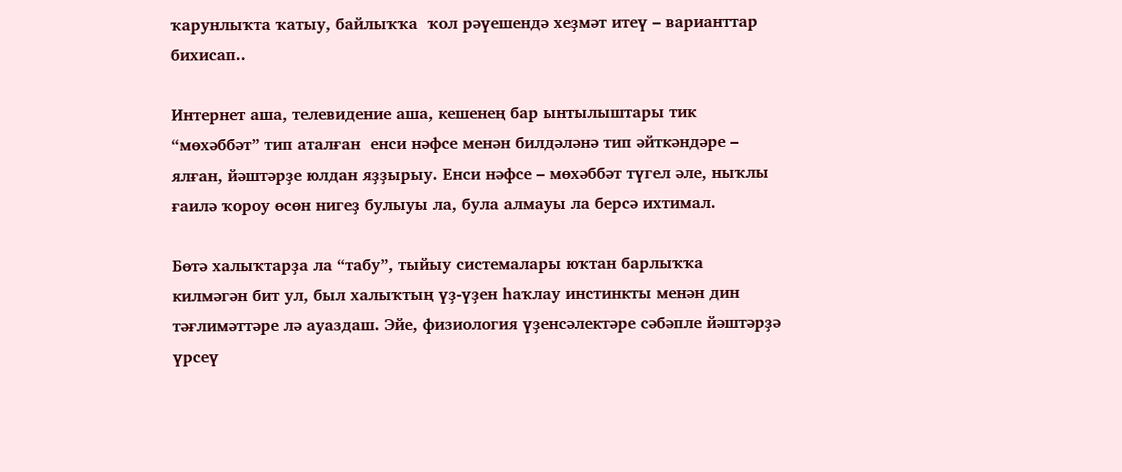ҡарунлыҡта ҡатыу, байлыҡҡа  ҡол рәүешендә хеҙмәт итеү – варианттар бихисап..

Интернет аша, телевидение аша, кешенең бар ынтылыштары тик “мөхәббәт” тип аталған  енси нәфсе менән билдәләнә тип әйткәндәре – ялған, йәштәрҙе юлдан яҙҙырыу. Енси нәфсе – мөхәббәт түгел әле, ныҡлы ғаилә ҡороу өсөн нигеҙ булыуы ла, була алмауы ла берсә ихтимал.

Бөтә халыҡтарҙа ла “табу”, тыйыу системалары юҡтан барлыҡҡа килмәгән бит ул, был халыҡтың үҙ-үҙен һаҡлау инстинкты менән дин тәғлимәттәре лә ауаздаш. Эйе, физиология үҙенсәлектәре сәбәпле йәштәрҙә үрсеү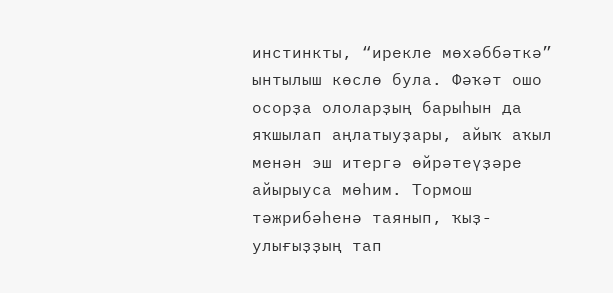инстинкты, “ирекле мөхәббәткә” ынтылыш көслө була. Фәҡәт ошо осорҙа ололарҙың барыһын да яҡшылап аңлатыуҙары, айыҡ аҡыл менән эш итергә өйрәтеүҙәре айырыуса мөһим. Тормош тәжрибәһенә таянып, ҡыҙ-улығыҙҙың тап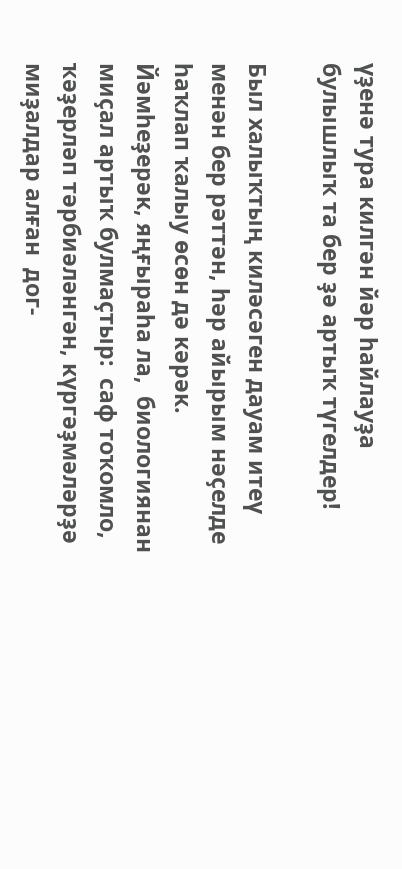үҙенә тура килгән йәр һайлауҙа булышлыҡ та бер ҙә артыҡ түгелдер!

Был халыҡтың киләсәген дауам итеү менән бер рәттән, һәр айырым нәҫелде һаҡлап ҡалыу өсөн дә кәрәк.  Йәмһеҙерәк, яңғыраһа ла,  биологиянан миҫал артыҡ булмаҫтыр:  саф тоҡомло, ҡәҙерләп тәрбиәләнгән, күргәҙмәләрҙә миҙалдар алған  дог-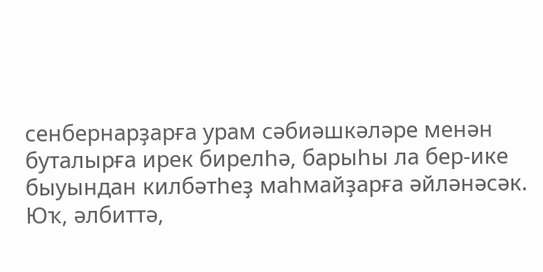сенбернарҙарға урам сәбиәшкәләре менән буталырға ирек бирелһә, барыһы ла бер-ике быуындан килбәтһеҙ маһмайҙарға әйләнәсәк. Юҡ, әлбиттә,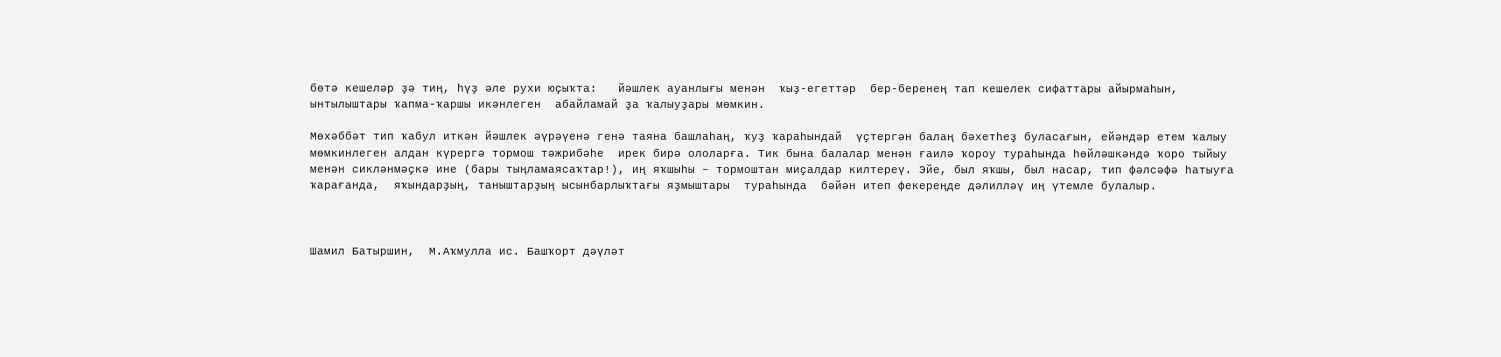бөтә кешеләр ҙә тиң, һүҙ әле рухи юҫыҡта:   йәшлек ауанлығы менән  ҡыҙ-егеттәр  бер-беренең тап кешелек сифаттары айырмаһын, ынтылыштары ҡапма-ҡаршы икәнлеген  абайламай ҙа ҡалыуҙары мөмкин.

Мөхәббәт тип ҡабул иткән йәшлек әүрәүенә генә таяна башлаһаң, ҡуҙ ҡараһындай  үҫтергән балаң бәхетһеҙ буласағын, ейәндәр етем ҡалыу мөмкинлеген алдан күрергә тормош тәжрибәһе  ирек бирә ололарға. Тик бына балалар менән ғаилә ҡороу тураһында һөйләшкәндә ҡоро тыйыу менән сикләнмәҫкә ине (бары тыңламаясаҡтар!), иң яҡшыһы – тормоштан миҫалдар килтереү. Эйе, был яҡшы, был насар, тип фәлсәфә һатыуға ҡарағанда,  яҡындарҙың, таныштарҙың ысынбарлыҡтағы яҙмыштары  тураһында  бәйән итеп фекереңде дәлилләү иң үтемле булалыр.



Шамил Батыршин,  М.Аҡмулла ис. Башҡорт дәүләт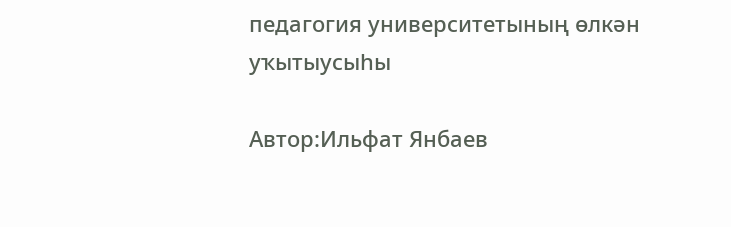педагогия университетының өлкән уҡытыусыһы

Автор:Ильфат Янбаев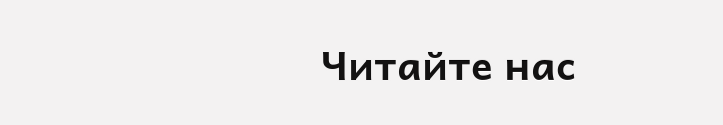Читайте нас